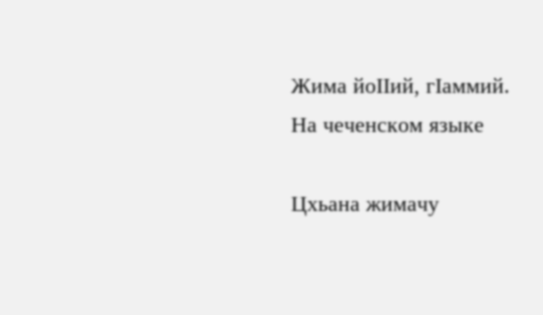Жима йоIIий, гIаммий. На чеченском языке

Цхьана жимачу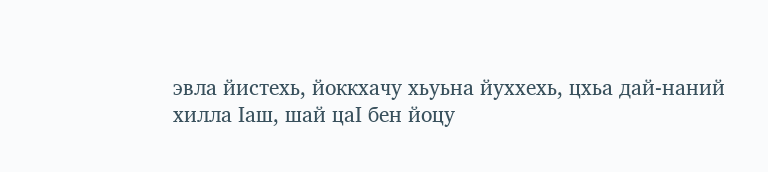эвла йистехь, йоккхачу хьуьна йуххехь, цхьа дай-наний хилла Iаш, шай цаI бен йоцу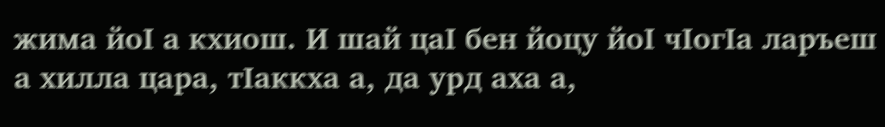жима йоI а кхиош. И шай цаI бен йоцу йоI чIогIа ларъеш а хилла цара, тIаккха а, да урд аха а,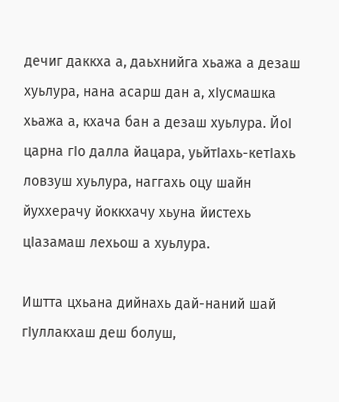дечиг даккха а, даьхнийга хьажа а дезаш хуьлура, нана асарш дан а, хIусмашка хьажа а, кхача бан а дезаш хуьлура. ЙоI царна гIо далла йацара, уьйтIахь-кетIахь ловзуш хуьлура, наггахь оцу шайн йуххерачу йоккхачу хьуна йистехь цIазамаш лехьош а хуьлура.

Иштта цхьана дийнахь дай-наний шай гIуллакхаш деш болуш,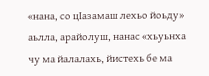«нана, со цIазамаш лехьо йоьду» аьлла, арайолуш, нанас «хьуьнха чу ма йалалахь, йистехь бе ма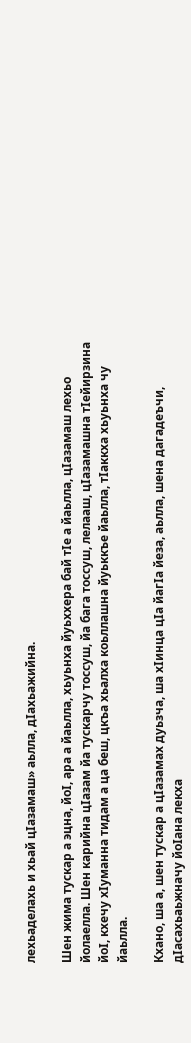лехьаделахь и хьай цIазамаш» аьлла, дIахьажийна.

Шен жима тускар а эцна, йоI, ара а йаьлла, хьуьнха йуьххера бай тIе а йаьлла, цIазамаш лехьо йолаелла. Шен карийна цIазам йа тускарчу тоссуш, йа бага тоссуш, лелааш, цIазамашна тIейирзина йоI, кхечу хIуманна тидам а ца беш, цкъа хьалха коьллашна йуьккъе йаьлла, тIаккха хьуьнха чу йаьлла.

Кхано, ша а, шен тускар а цIазамах дуьзча, ша хIинца цIа йагIа йеза, аьлла, шена дагадеъчи, дIасахьаьжначу йоIана лекха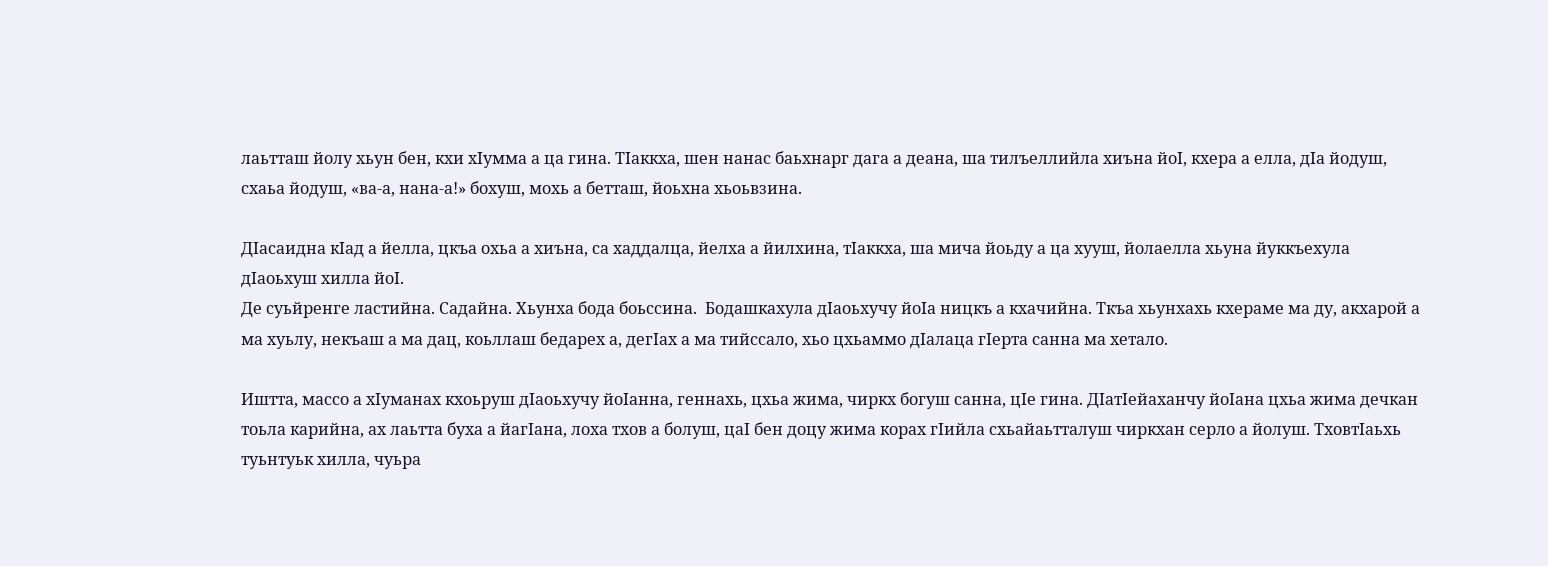лаьтташ йолу хьун бен, кхи хIумма а ца гина. ТIаккха, шен нанас баьхнарг дага а деана, ша тилъеллийла хиъна йоI, кхера а елла, дIа йодуш, схаьа йодуш, «ва-а, нана-а!» бохуш, мохь а бетташ, йоьхна хьоьвзина.

ДIасаидна кIад а йелла, цкъа охьа а хиъна, са хаддалца, йелха а йилхина, тIаккха, ша мича йоьду а ца хууш, йолаелла хьуна йуккъехула дIаоьхуш хилла йоI.
Де суьйренге ластийна. Садайна. Хьунха бода боьссина.  Бодашкахула дIаоьхучу йоIа ницкъ а кхачийна. Ткъа хьунхахь кхераме ма ду, акхарой а ма хуьлу, некъаш а ма дац, коьллаш бедарех а, дегIах а ма тийссало, хьо цхьаммо дIалаца гIерта санна ма хетало.

Иштта, массо а хIуманах кхоьруш дIаоьхучу йоIанна, геннахь, цхьа жима, чиркх богуш санна, цIе гина. ДIатIейаханчу йоIана цхьа жима дечкан тоьла карийна, ах лаьтта буха а йагIана, лоха тхов а болуш, цаI бен доцу жима корах гIийла схьайаьтталуш чиркхан серло а йолуш. ТховтIаьхь туьнтуьк хилла, чуьра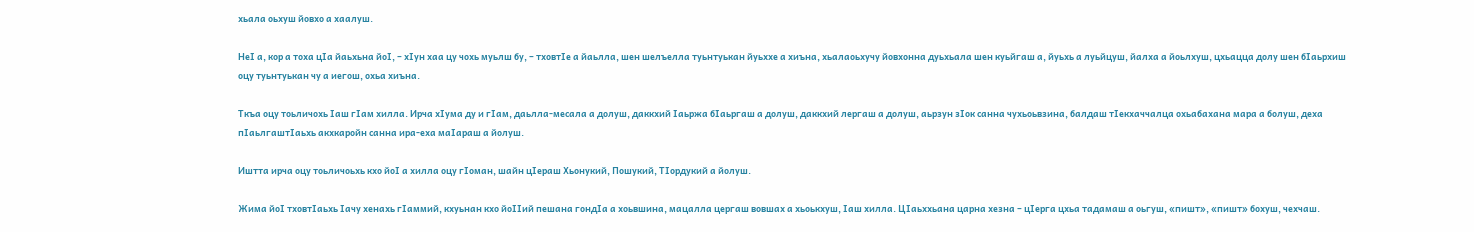хьала оьхуш йовхо а хаалуш.

НеI а, кор а тоха цIа йаьхьна йоI, – хIун хаа цу чохь муьлш бу, – тховтIе а йаьлла, шен шелъелла туьнтуькан йуьххе а хиъна, хьалаоьхучу йовхонна дуьхьала шен куьйгаш а, йуьхь а луьйцуш, йалха а йоьлхуш, цхьацца долу шен бIаьрхиш оцу туьнтуькан чу а иегош, охьа хиъна.

Ткъа оцу тоьличохь Iаш гIам хилла. Ирча хIума ду и гIам, даьлла-месала а долуш, даккхий Iаьржа бIаьргаш а долуш, даккхий лергаш а долуш, аьрзун зIок санна чухьоьвзина, балдаш тIекхаччалца охьабахана мара а болуш, деха пIаьлгаштIаьхь акхкаройн санна ира-еха маIараш а йолуш.

Иштта ирча оцу тоьличоьхь кхо йоI а хилла оцу гIоман, шайн цIераш Хьонукий, Пошукий, ТIордукий а йолуш.

Жима йоI тховтIаьхь Iачу хенахь гIаммий, кхуьнан кхо йоIIий пешана гондIа а хоьвшина, мацалла цергаш вовшах а хьоькхуш, Iаш хилла. ЦIаьххьана царна хезна – цIерга цхьа тадамаш а оьгуш, «пишт», «пишт» бохуш, чехчаш.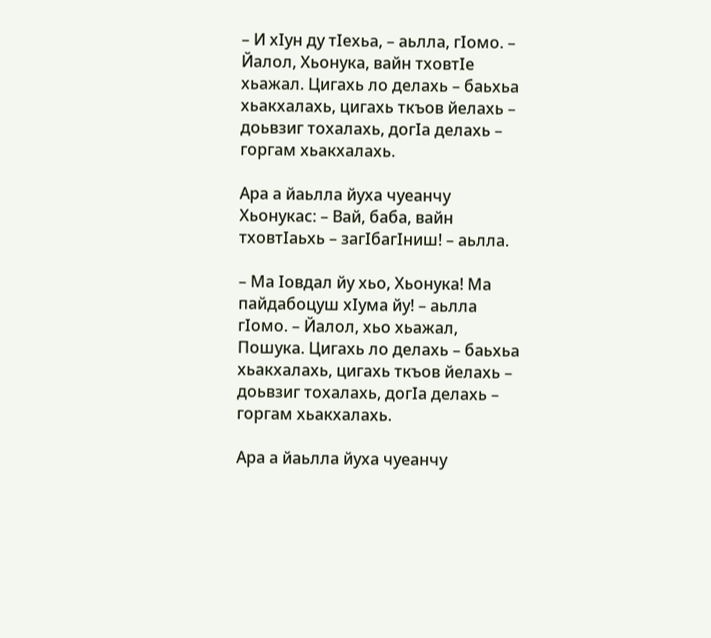– И хIун ду тIехьа, – аьлла, гIомо. – Йалол, Хьонука, вайн тховтIе хьажал. Цигахь ло делахь – баьхьа хьакхалахь, цигахь ткъов йелахь – доьвзиг тохалахь, догIа делахь – горгам хьакхалахь.

Ара а йаьлла йуха чуеанчу Хьонукас: – Вай, баба, вайн тховтIаьхь – загIбагIниш! – аьлла.

– Ма Iовдал йу хьо, Хьонука! Ма пайдабоцуш хIума йу! – аьлла гIомо. – Йалол, хьо хьажал, Пошука. Цигахь ло делахь – баьхьа хьакхалахь, цигахь ткъов йелахь – доьвзиг тохалахь, догIа делахь – горгам хьакхалахь.

Ара а йаьлла йуха чуеанчу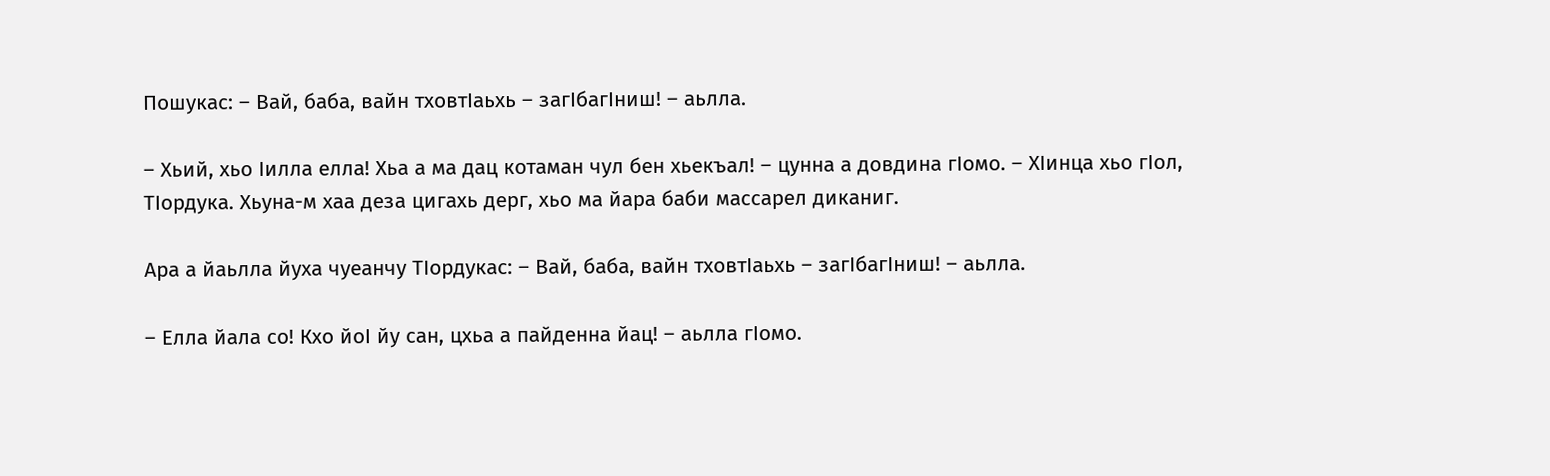Пошукас: – Вай, баба, вайн тховтIаьхь – загIбагIниш! – аьлла.

– Хьий, хьо Iилла елла! Хьа а ма дац котаман чул бен хьекъал! – цунна а довдина гIомо. – ХIинца хьо гIол, ТIордука. Хьуна-м хаа деза цигахь дерг, хьо ма йара баби массарел диканиг.

Ара а йаьлла йуха чуеанчу ТIордукас: – Вай, баба, вайн тховтIаьхь – загIбагIниш! – аьлла.

– Елла йала со! Кхо йоI йу сан, цхьа а пайденна йац! – аьлла гIомо.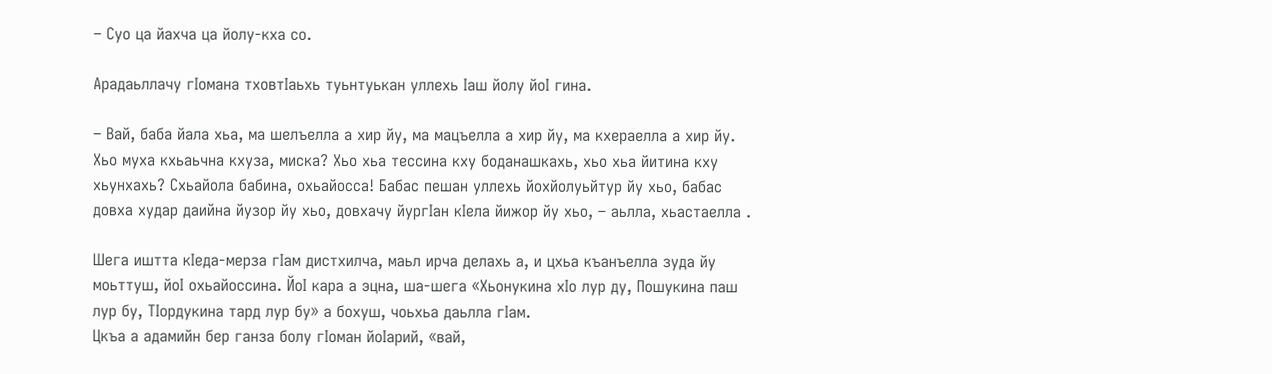– Суо ца йахча ца йолу-кха со.

Арадаьллачу гIомана тховтIаьхь туьнтуькан уллехь Iаш йолу йоI гина.

– Вай, баба йала хьа, ма шелъелла а хир йу, ма мацъелла а хир йу, ма кхераелла а хир йу. Хьо муха кхьаьчна кхуза, миска? Хьо хьа тессина кху боданашкахь, хьо хьа йитина кху хьунхахь? Схьайола бабина, охьайосса! Бабас пешан уллехь йохйолуьйтур йу хьо, бабас довха худар даийна йузор йу хьо, довхачу йургIан кIела йижор йу хьо, – аьлла, хьастаелла .

Шега иштта кIеда-мерза гIам дистхилча, маьл ирча делахь а, и цхьа къанъелла зуда йу моьттуш, йоI охьайоссина. ЙоI кара а эцна, ша-шега «Хьонукина хIо лур ду, Пошукина паш лур бу, ТIордукина тард лур бу» а бохуш, чоьхьа даьлла гIам.
Цкъа а адамийн бер ганза болу гIоман йоIарий, «вай,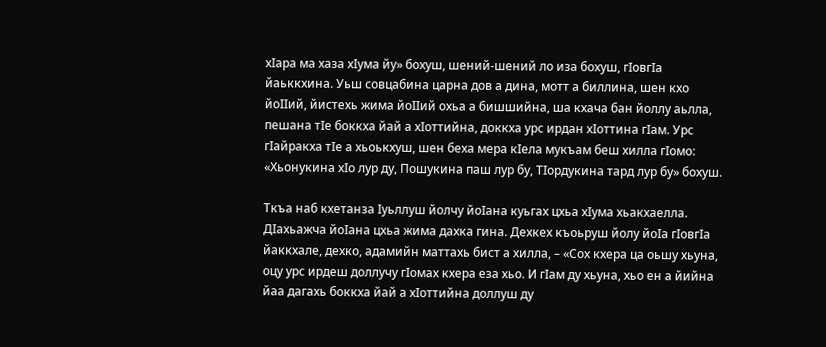хIара ма хаза хIума йу» бохуш, шений-шений ло иза бохуш, гIовгIа йаьккхина. Уьш совцабина царна дов а дина, мотт а биллина, шен кхо йоIIий, йистехь жима йоIIий охьа а бишшийна, ша кхача бан йоллу аьлла, пешана тIе боккха йай а хIоттийна, доккха урс ирдан хIоттина гIам. Урс гIайракха тIе а хьоькхуш, шен беха мера кIела мукъам беш хилла гIомо: «Хьонукина хIо лур ду, Пошукина паш лур бу, ТIордукина тард лур бу» бохуш.

Ткъа наб кхетанза Iуьллуш йолчу йоIана куьгах цхьа хIума хьакхаелла. ДIахьажча йоIана цхьа жима дахка гина. Дехкех къоьруш йолу йоIа гIовгIа йаккхале, дехко, адамийн маттахь бист а хилла, – «Сох кхера ца оьшу хьуна, оцу урс ирдеш доллучу гIомах кхера еза хьо. И гIам ду хьуна, хьо ен а йийна йаа дагахь боккха йай а хIоттийна доллуш ду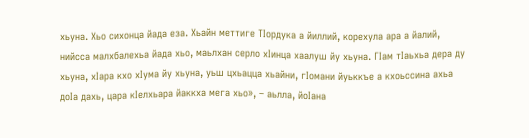хьуна. Хьо сихонца йада еза. Хьайн меттиге ТIордука а йиллий, корехула ара а йалий, нийсса малхбалехьа йада хьо, маьлхан серло хIинца хаалуш йу хьуна. ГIам тIаьхьа дера ду хьуна, хIара кхо хIума йу хьуна, уьш цхьацца хьайни, гIомани йуьккъе а кхоьссина ахьа доIа дахь, цара кIелхьара йаккха мега хьо», – аьлла, йоIана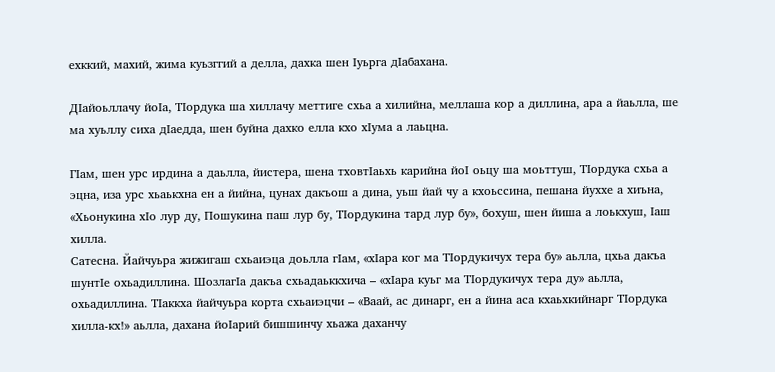ехккий, махий, жима куьзггий а делла, дахка шен Iуьрга дIабахана.

ДIайоьллачу йоIа, ТIордука ша хиллачу меттиге схьа а хилийна, меллаша кор а диллина, ара а йаьлла, ше ма хуьллу сиха дIаедда, шен буйна дахко елла кхо хIума а лаьцна.

ГIам, шен урс ирдина а даьлла, йистера, шена тховтIаьхь карийна йоI оьцу ша моьттуш, ТIордука схьа а эцна, иза урс хьаькхна ен а йийна, цунах дакъош а дина, уьш йай чу а кхоьссина, пешана йуххе а хиъна, «Хьонукина хIо лур ду, Пошукина паш лур бу, ТIордукина тард лур бу», бохуш, шен йиша а лоькхуш, Iаш хилла.
Сатесна. Йайчуьра жижигаш схьаиэца доьлла гIам, «хIара ког ма ТIордукичух тера бу» аьлла, цхьа дакъа шунтIе охьадиллина. ШозлагIа дакъа схьадаьккхича – «хIара куьг ма ТIордукичух тера ду» аьлла, охьадиллина. ТIаккха йайчуьра корта схьаиэцчи – «Ваай, ас динарг, ен а йина аса кхаьхкийнарг ТIордука хилла-кх!» аьлла, дахана йоIарий бишшинчу хьажа даханчу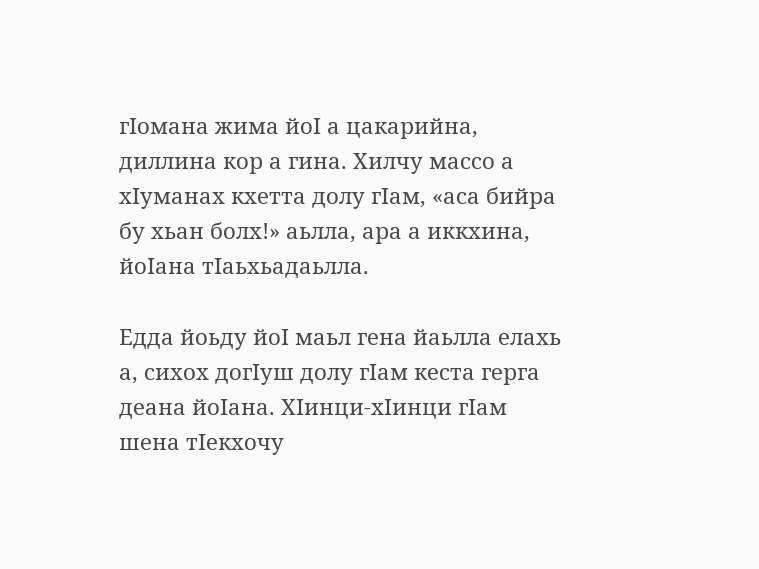гIомана жима йоI а цакарийна, диллина кор а гина. Хилчу массо а хIуманах кхетта долу гIам, «аса бийра бу хьан болх!» аьлла, ара а иккхина, йоIана тIаьхьадаьлла.

Едда йоьду йоI маьл гена йаьлла елахь а, сихох догIуш долу гIам кеста герга деана йоIана. ХIинци-хIинци гIам шена тIекхочу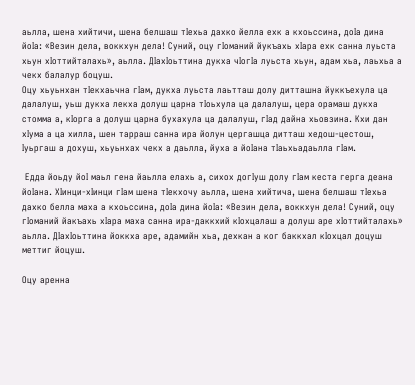аьлла, шена хийтичи, шена белшаш тIехьа дахко йелла ехк а кхоьссина, доIа дина йоIа: «Везин дела, воккхун дела! Суний, оцу гIоманий йукъахь хIара ехк санна луьста хьун хIоттийталахь», аьлла. ДIахIоьттина дукха чIогIа луьста хьун, адам хьа, лаьхьа а чекх балалур боцуш.
Оцу хьуьнхан тIекхаьчна гIам, дукха луьста лаьтташ долу дитташна йуккъехула ца далалуш, уьш дукха лекха долуш царна тIоьхула ца далалуш, цера орамаш дукха стомма а, кIорга а долуш царна бухахула ца далалуш, гIад дайна хьовзина. Кхи дан хIума а ца хилла, шен тарраш санна ира йолун цергашца дитташ хедош-цестош, Iуьргаш а дохуш, хьуьнхах чекх а даьлла, йуха а йоIана тIаьхьадаьлла гIам.

 Едда йоьду йоI маьл гена йаьлла елахь а, сихох догIуш долу гIам кеста герга деана йоIана. ХIинци-хIинци гIам шена тIекхочу аьлла, шена хийтича, шена белшаш тIехьа дахко белла маха а кхоьссина, доIа дина йоIа: «Везин дела, воккхун дела! Суний, оцу гIоманий йакъахь хIара маха санна ира-даккхий кIохцалаш а долуш аре хIоттийталахь» аьлла. ДIахIоьттина йоккха аре, адамийн хьа, дехкан а ког баккхал кIохцал доцуш меттиг йоцуш.

Оцу аренна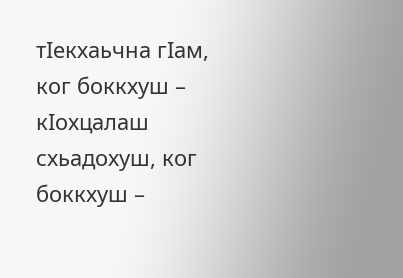тIекхаьчна гIам, ког боккхуш – кIохцалаш схьадохуш, ког боккхуш –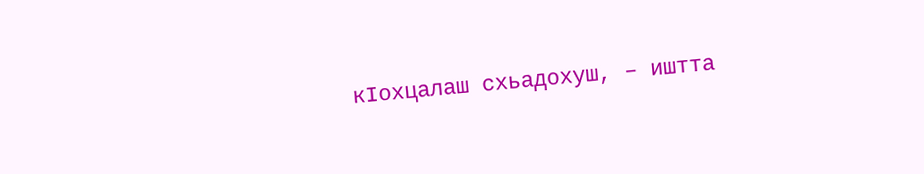кIохцалаш схьадохуш, – иштта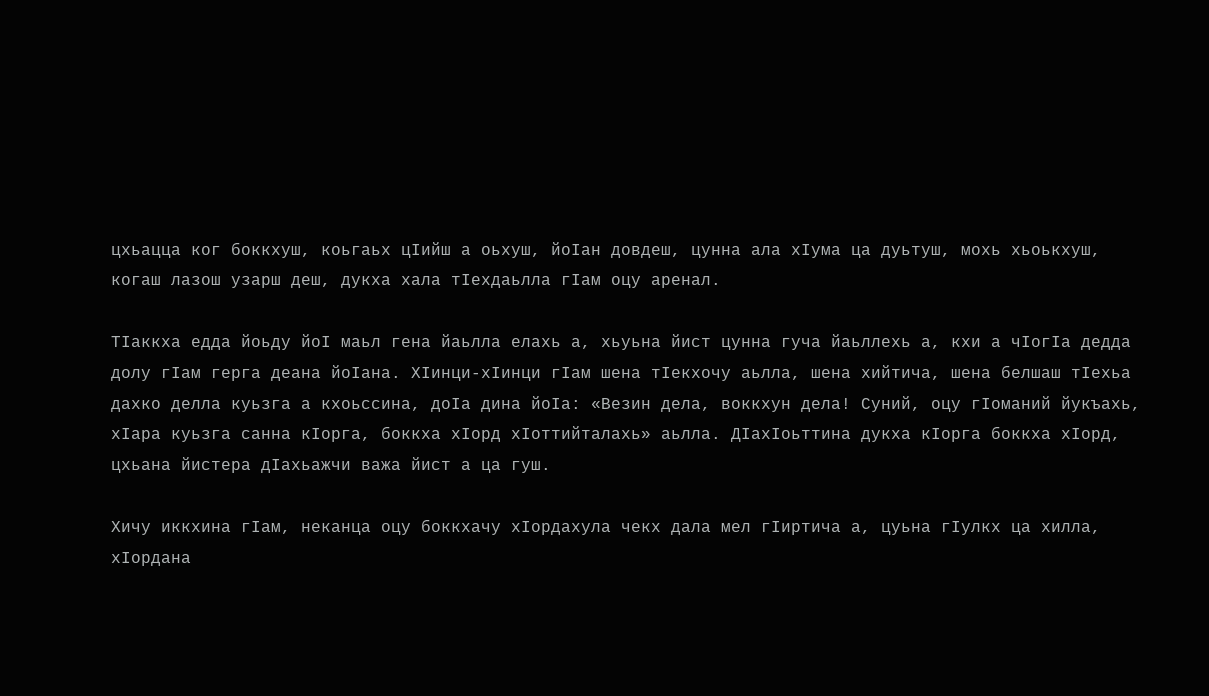цхьацца ког боккхуш, коьгаьх цIийш а оьхуш, йоIан довдеш, цунна ала хIума ца дуьтуш, мохь хьоькхуш, когаш лазош узарш деш, дукха хала тIехдаьлла гIам оцу аренал.

ТIаккха едда йоьду йоI маьл гена йаьлла елахь а, хьуьна йист цунна гуча йаьллехь а, кхи а чIогIа дедда долу гIам герга деана йоIана. ХIинци-хIинци гIам шена тIекхочу аьлла, шена хийтича, шена белшаш тIехьа дахко делла куьзга а кхоьссина, доIа дина йоIа: «Везин дела, воккхун дела! Суний, оцу гIоманий йукъахь, хIара куьзга санна кIорга, боккха хIорд хIоттийталахь» аьлла. ДIахIоьттина дукха кIорга боккха хIорд, цхьана йистера дIахьажчи важа йист а ца гуш.

Хичу иккхина гIам, неканца оцу боккхачу хIордахула чекх дала мел гIиртича а, цуьна гIулкх ца хилла, хIордана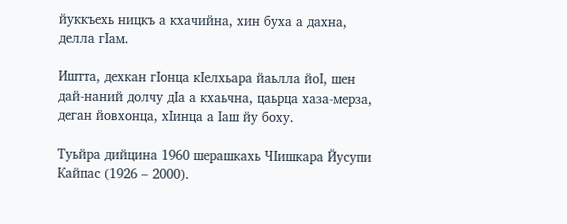йуккъехь ницкъ а кхачийна, хин буха а дахна, делла гIам.

Иштта, дехкан гIонца кIелхьара йаьлла йоI, шен дай-наний долчу дIа а кхаьчна, цаьрца хаза-мерза, деган йовхонца, хIинца а Iаш йу боху.

Туьйра дийцина 1960 шерашкахь ЧIишкара Йусупи Кайпас (1926 – 2000).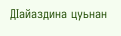ДIайаздина цуьнан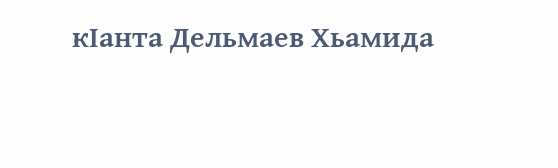кIанта Дельмаев Хьамида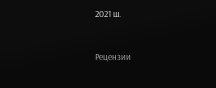2021 ш.


Рецензии